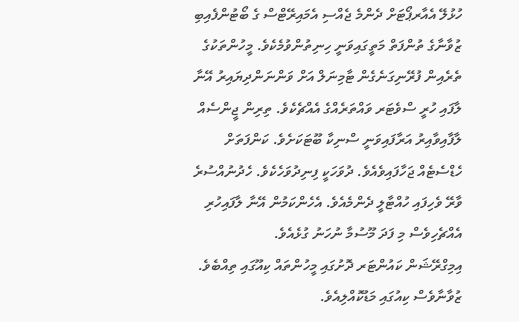ހުޅުލޭ އެއާރޕޯޓަށް ދެންމެ ޖެއްސި އެމައިރޭޓްސް ގެ ބޯޓުންފެއިބި ޒުވާނާގެ ތުންފަތް މަތީގައިވަނީ ހިނިތުންވުމެކެވެ. މީހުންތަކުގެ ތެރެއިން ފުރޭނިގަނެގެން ޓާމިނަލް އަށް ވަންނަންދިޔައިރު އޭނާ ލާފައި ހުރީ ސްވެޓަރ ވައްތަރެއްގެ އެއްޗެކެވެ. ތިރިން ޖީންސެއް ލާފާއިވާއިރު އަރާފައިވަނީ ސްނިކާ ބޫޓަކަށެވެ. ކަންފަތަށް ހެޑްސެޓެއް ޖަހާފައިވެއެވެ. ދުވަހަކީ ފިނިދުވަހެކެވެ. ހެދުނުއްސުރެ ވާރޭ ވެހިފައި ހުއްޓާލީ ދެންމެއެވެ. އެހެންކަމުން އޭނާ ލާފައިހުރި އެއްޗެހިވެސް މި ފަދަ މޫސުމާ ނުހަނު ގުޅެއެވެ.
އިމިގްރޭޝަން ކައުންޓަރ ދޮށުގައި މީހުންތައް ކިއޫގައި ތިއްބެވެ. ޒުވާނާވެސް ކިއުގައި މަޑުކޮއްލިއެވެ.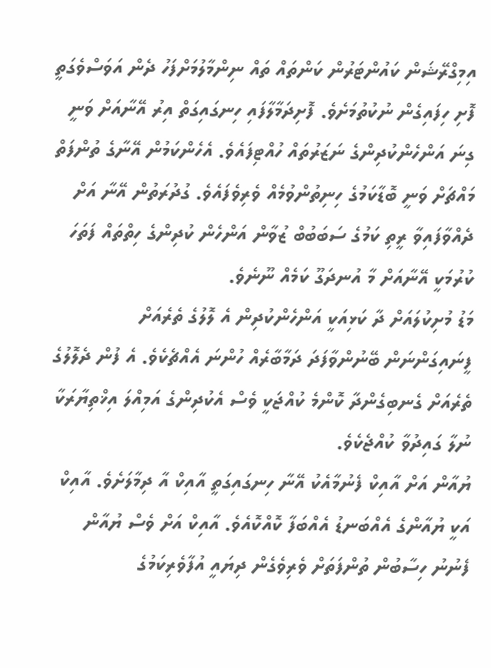އިމިގްރޭޝަން ކައުންޓަރުން ކަންތައް ތައް ނިންމާލުމަށްފަހު ދެން އަވަސްވެގަތީ ފޮށި ހިފައިގެން ނުކުތުމަށެވެ. ފޮށިދަމާލާފައި ހިނގައިގަތް އިރު އޭނާއަށް ވަނީ ގިނަ އަންހެންކުދިންގެ ނަޒަރުތައް ހުއްޓިފައެވެ. އެހެންކަމުން އޭނާގެ ތުންފަތް މައްޗަށް ވަނީ ބޮޑާކަމުގެ ހިނިތުންވުމެއް ވެރިވެފައެވެ. ގުދުރަތުން އޭނާ އަށް ދެއްވާފައިވާ ރީތި ކަމުގެ ސަބަބުބް ޒުވާން އަންހެން ކުދިންގެ ހިތްތައް ފަތަހަ ކުރުމަކީ އޭނާއަށް މާ އުނދަގޫ ކަމެއް ނޫނެވެ.
މަޑު މުށިކުލައަށް ދާ ކަޅިއަކީ އަންހެންކުދިން އެ ލޮލުގެ ތެރެއަށް ފީނައިގަންނަން ބޭނުންވާފަދަ ދަމާބާރެއް ހުންނަ އެއްޗެކެވެ. އެ ފުން ދެލޮލުގެ ތެރެއަށް ގެނބިގެންދާ ކޮންމެ ކުއްޖަކީ ވެސް އެކުދިންގެ އަމިއްލަ އިޚްތިޔާރަކާ ނުލާ ގައިދުވާ ކުއްޖެކެވެ.
ޔުއާން އަށް އާއިކް ފެނުމާއެކު އޭނާ ހިނގައިގަތީ އާއިކް އާ ދިމާލަށެވެ. އާއިކް އަކީ ޔުއާންގެ އެއްބަނޑު އެއްބަފާ ކޮއްކޮއެވެ. އާއިކް އަށް ވެސް ޔުއާން ފެނުނު ހިސާބުން ތުންފަތަށް ވެރިވެގެން ދިޔައީ އުފާވެރިކަމުގެ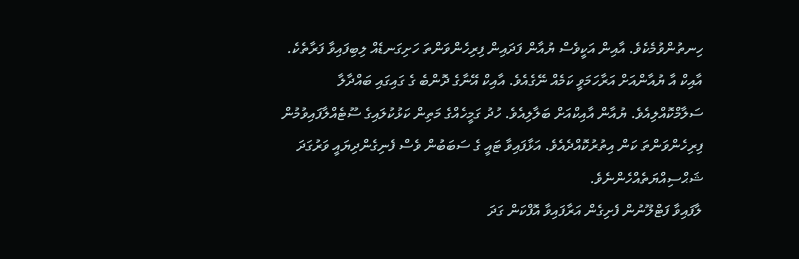ހިނތުންވުމެކެވެ. އާއިން އަކީވެސް ޔުއާން ފަދައިން ފިރިހެންވަންތަ ހަށިގަނޑެއް ލިބިފައިވާ ފަރާތެކެ.
އާއިކް އާ ޔުއާންއަށް އަރާހަމަވީ ކަމެއް ނޭގެއެވެ. އާއިކް އޭނާގެ ދޮންބެ ގެ ގައިގައި ބައްދާލާ ސަލާމްކޮއްލިއެވެ. ޔުއާން އާއިކްއަށް ބަލާލިއެވެ. ހުދު ގަމީހެއްގެ މަތިން ކަޅުކުލައިގެ ސޫޓެއްލާފައިވުމުން ފިރިހެންވަންތަ ކަން އިތުރުކޮއްދެއެވެ. އަޅާފައިވާ ޓައީ ގެ ސަބަބުން ވެސް ފެނިގެންދިޔައީ ވަރުގަދަ ޝަޙްސިއްޔަތެއްހެންނެވެ.
ލާފައިވާ ފަޓްލޫނުން ފެށިގެން އަރާފައިވާ އޮފްކަން ގަދަ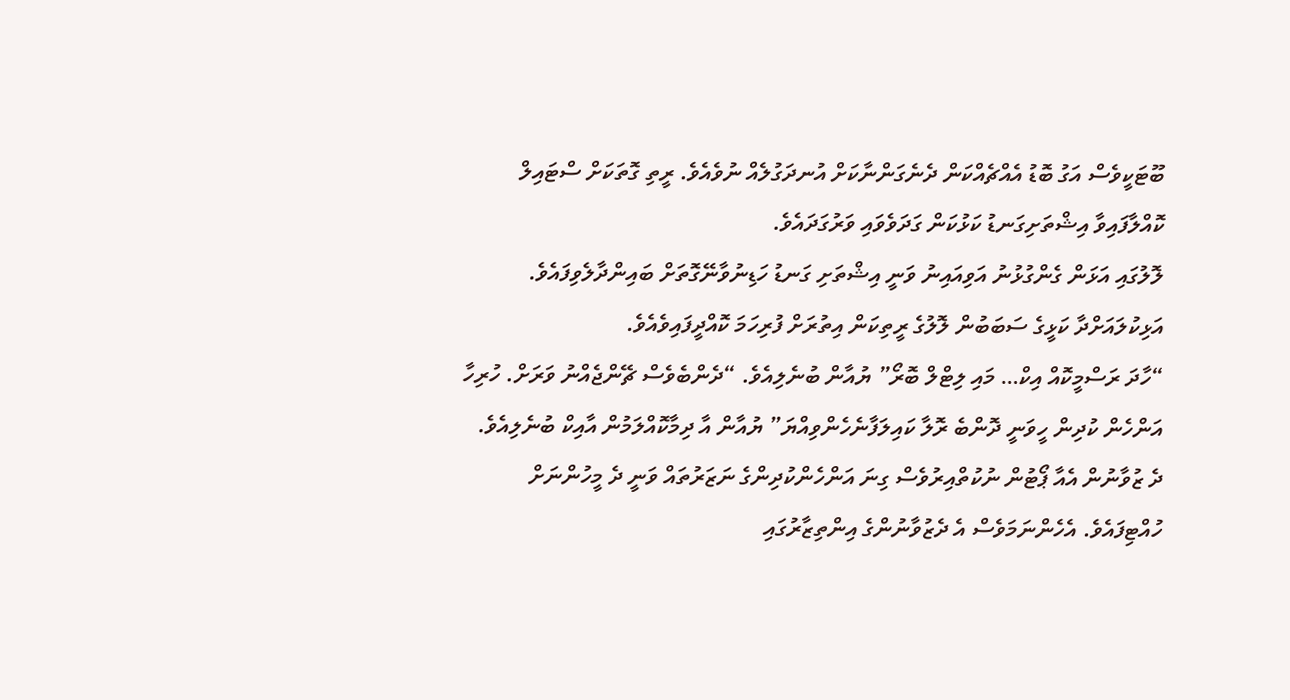ބޫޓަކީވެސް އަގު ބޮޑު އެއްޗެއްކަން ދެނެގަންނާކަށް އުނދަގުލެއް ނުވެއެވެ. ރީތި ގޮތަކަށް ސްޓައިލް ކޮއްލާފައިވާ އިޝްތަށިގަނޑު ކަޅުކަން ގަދަވެވައި ވަރުގަދައެވެ.
ލޮލުގައި އަޅަން ގެންގުޅުނު އަވިއައިނު ވަނީ އިޝްތަށި ގަނޑު ހަޑިނުވާނޭގޮތަށް ބައިންދާލެވިފައެވެ. އަޅިކުލައަށްދާ ކަޅީގެ ސަބަބުން ލޮލުގެ ރީތިކަން އިތުރަށް ފުރިހަމަ ކޮއްދީފައިވެއެވެ.
“ހާދަ ރަސްމީކޮއް އިކް… މައި ލިޓްލް ބޮރޯ” ޔުއާން ބުނެލިއެވެ. “ދެންބެވެސް ޗޭންޖެއްނު ވަރަށް. ހުރިހާ އަންހެން ކުދިން ހީވަނީ ދޮންބެ ރޮލާ ކައިލަފާނެހެންވިއްޔަ” ޔުއާން އާ ދިމާކޮއްލަމުން އާއިކް ބުނެލިއެވެ.
ދެ ޒުވާނުން އެއާ ޕޯޓުން ނުކުތްއިރުވެސް ގިނަ އަންހެންކުދިންގެ ނަޒަރުތައް ވަނީ ދެ މީހުންނަށް ހުއްޓިފައެވެ. އެހެންނަމަވެސް އެ ދެޒުވާނުންގެ އިންތިޒާރުގައި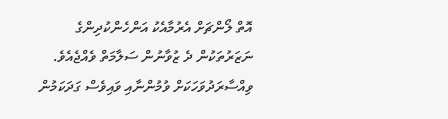އޮތް ލޯންޗަށް އެރުމާއެކު އަންހެންކުދިންގެ ނަޒަރުތަކުން ދެ ޒުވާނުން ސަލާމަތް ވެއްޖެއެވެ. ވިއްސާރަދުވަހަކަށް ވުމުންނާއި ވައިވެސް ގަދަކަމުން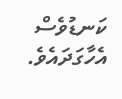ކަނޑުވެސް އެހާގަދައެވެ.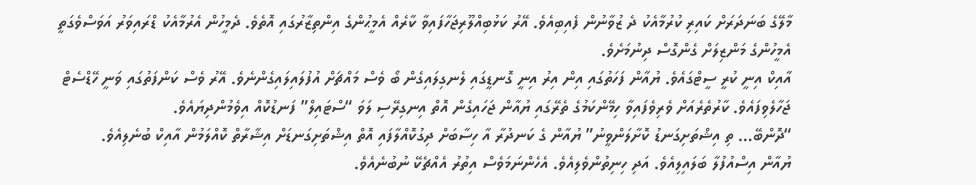މާލޭގެ ބަނަދަރަށް ކައިރި ކުރުމާއެކު ދެ ޒުވާނުން ފެއިބިއެވެ. އޭރު ކަޅުބިއްލޫރިޖަހާފައިވާ ކާރެއް އެމީޙުންގެ އިންތިޒާރުގައި އޮތެވެ. ދެމީހުން އެރުމާއެކު ޑްރައިވަރު އަވަސްވެގަތީ އެމީހުންގެ މަންޒިލަށް ގެންގޮސް ދިނުމަށެވެ.
އާއިކް އިނީ ކުރީ ސީޓްގައެވެ. ޔުއާން ފަހަތުގައި އިން އިރު އިނީ ގޮނޑީގައި ލެނގިލައިގެން ބޯ ވެސް މައްޗަށް އުފުލައިލައިގެންނެވެ. އޭރު ވެސް ކަންފަތުގައި ވަނީ ހޭޑްސެޓް ޖަހާލެވިފައެވެ. ކާރުތެރެއަށް ވެރިވެފައިވާ ހިމޭންކަމުގެ ތެރޭގައި ޔުއާން ޖަހައިގެން އޮތް އިނގިރޭސި ލަވަ “ސްޓައިލް” ފަނޑުކޮއް އިވެމުންދިޔައެވެ.
“ދޮންބޭ… ތި އިޝްތަށިގަނޑު ކޮށާލަންވީނު” ޔުއާން ގެ ކަނދުރާ އާ ހިސާބަށް ދިގުކޮއްލާފައި އޮތް އިޝްތަށިގަނޑަށް އިޝާރާތް ކޮއްލަމުން އާއިކް ބުނެލިއެވެ.
ޔުއާން އިސްއުފުލާ ބަލައިލިއެވެ. އަދި ހިނިތުންވެލިއެވެ. އެހެންނަމަވެސް އިތުރު އެއްޗެކޭ ނުބުނެއެވެ.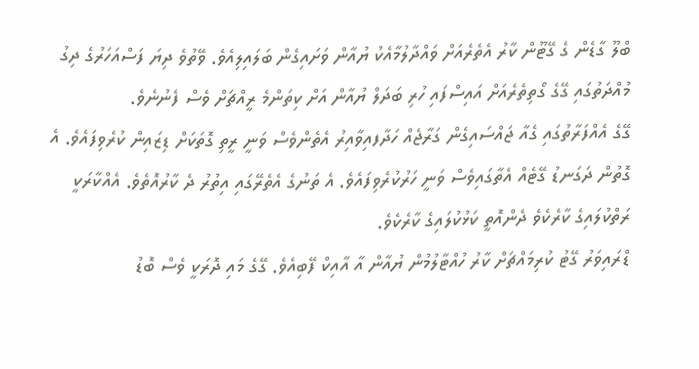ބްލޫ ގާޑެން ގެ ގޭޓޫން ކާރު އެތެރެއަށް ވައްދާލުމާއެކު ޔުއާން ވަށައިގެން ބަލައިލިއެވެ. ވޭތުވެ ދިޔަ ފަސްއަހަރުގެ ދިގު މުއްދަތުގައި ގޭގެ ގޯތިތެރެއަށް އައިސްފައި ހުރި ބަދަލް ޔުއާން އަށް ކިތަންމެ ރީއްޗަށް ވެސް ފެނުނެވެ.
ގޭގެ އެއްފަރާތުގައި ގެއާ ޖައްސައިގެން ގަރާޖެއް ހަދާފއިވާއިރު އެތެންވެސް ވަނީ ރީތި ގޮތަކަށް ޑިޒައިން ކުރެވިފައެވެ. އެ ގޮތުން ދަގަނޑު ގޭޓެއް އެތާގައިވެސް ވަނީ ހަރުކުރެވިފައެވެ. އެ ތަނުގެ އެތެރޭގައި އިތުރު ދެ ކާރުއޮތެވެ. އެއްކާރަކީ ރަތްކުލައިގެ ކާރެކެވެ ދެންއޮތީ ކަޅުކުލައިގެ ކާރެކެވެ.
ޑްރައިވަރު ގޭޓު ކުރިމައްޗަށް ކާރު ހުއްޓާލުމުން ޔުއާން އާ އާއިކް ފޭބިއެވެ. ގޭގެ މައި ދޮރަކީ ވެސް ބޮޑު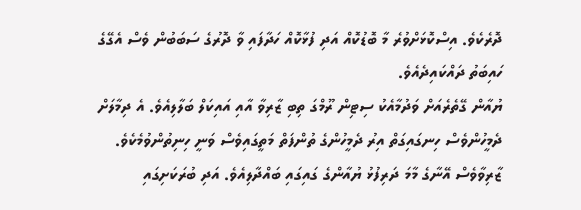ދޮރެކެވެ. އިސްކޮޅަށްވުރެ މާ ބޮޑުކޮއް އަދި ފުޅާކޮއް ހަދާފައި ވާ ދޮރުގެ ސަބަބުން ވެސް އެގޭގެ ހައިބަތު ދައްކައިދެއެވެ.
ޔުއާން ގޭތެރެއަށް ވަދުމާއެކު ސިޓިން ރޫމްގަ ތިބި ޒާރިވާ އާއި އައިކަލް ބަލާލިއެވެ. އެ ދިމާލަށް ދެމީހުންވެސް ހިނގައިގަތް އިރު ދެމީހުންގެ ތުންފަތް މަތީގައިވެސް ވަނީ ހިނިތުންވުމެކެވެ. ޒާރިވާވެސް އޭނާގެ މާމަ ދަރިފުޅު ޔުއާންގެ ގައިގައި ބައްދާލިއެވެ. އަދި ބުރަކަށިގައި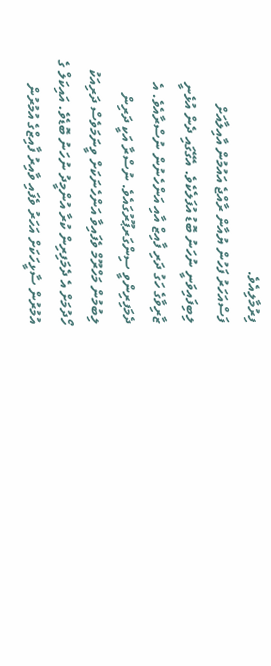ފިރުމާލިއެވެ.
ފަސްއަހަރު ފަހުން ޔުއާން ރާއްޖެ އައުމުން އާއިލާއަށް ލިބިފައިވަނީ ނުހަނު ބޮޑު އުފަލެކެވެ. އެގޭގައި ދެން އުޅެނީ ޒާރިވާގެ ހަގު ދަރި ފާއިޒް އާއި އަންހެނުން ނުސްރާއެވެ. އެ ދެމަފިރިންވީ ސިންގަރޕޫރުގައެވެ. ނުސްރާ އަކީ ދަރިން ލިބުމުން މަހްރޫމް ވެފައިވާ އަންހެނަކަށް ވީނަމަވެސް ދަރިއަކު ހޯދުމަށް އެ ދެމަފިރިން ކުރާ އުންމީދު ނުހަނު ބޮޑެވެ. އައިކަލް ގެ އުމުރުން ސާޅީހަކަށް އަހަރު ވެފައި ވާއިރު ފާއިޒްގެ އުމުރުން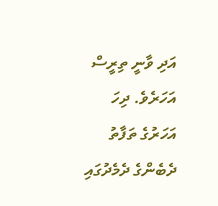އަދި ވާނީ ތިރީސް އަހަރެވެ. ދިހަ އަހަރުގެ ތަފާތު ދެބެންގެ ދެމެދުގައި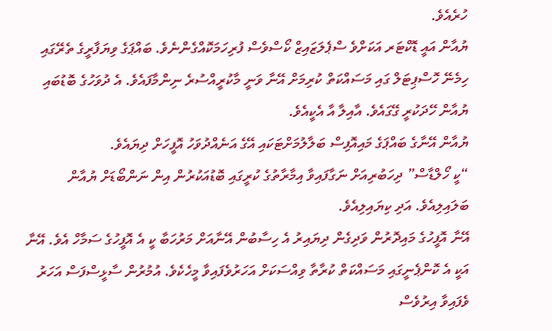ހުރެއެވެ.
ޔުއާން އައީ ޑޮކްޓަރ އަކަށްވެ ސްޕެލަޒައިޒް ކޯސްވެސް ފުރިހަމަކޮއްގެންނެވެ. ބައްޕަގެ ވިޔަފާރީގެ ތެރޭގައި ހިމެނޭ ހޮސްޕިޓަލް ގައި މަސައްކަތް ކުރިމަށް އޭނާ ވަނީ މާކުރީއްސުރެ ނިންމާފައެވެ. އެ ދުވަހުގެ ބޮޑުބައި ޔުއާން ހޭދަކުރީ ގޭގައެވެ. އާއިލާ އާ އެކީއެވެ.
ޔުއާން އޭނާގެ ބައްޕަގެ މައިއޮފިސް ބަލާލުމަށްޓަކައި އޭގެ އަނެއްދުވަހު އޮފީހަށް ދިޔައެވެ.
“ކީ ހޯލްޑާސް” ދިހަބުރިއަށް ނަގާފައިވާ އިމާރާތުގެ ކުރީގައި ބޮޑުއަކުރުން އިން ނަންބޯޑަށް ޔުއާން ބަލައިލިއެވެ. އަދި ކިޔައިލިއެވެ.
އޭނާ އޮފީހުގެ މައިދޮރުން ވަދިގެން ދިޔައިރު އެ ހިސާބުން އޭނާއަށް މަރުހަބާ ކީ އެ އޮފީހުގެ ސަމާހް އެވެ. އޭނާ އަކީ އެ ކޮންޕެނީގައި މަސައްކަތް ކުރާތާ ވިއްސަކަށް އަހަރުވެފައިވާ މީހެކެވެ. އުމުރުން ސާޅީސްފަސް އަހަރު ވެފައިވާ އިރުވެސް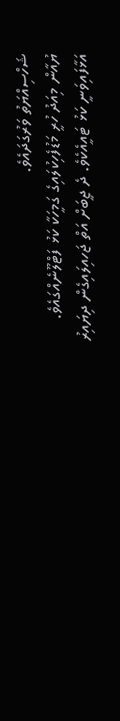ޝަހްސިއްޔަތު ވަރުގަދައެވެ.
ޔުއާން މިއަދު ހުރީ މަޑުފެހިކުލައިގެ ގަމީހަކާ ކަޅު ފަޓްލޫނެއްގައެވެ. އަޅާފައިވަނީ ކަޅު ޓައީއެކެވެ. ދެ ޖީބަށް އަތް ޖަހއިލައިގެން ދިޔައިރު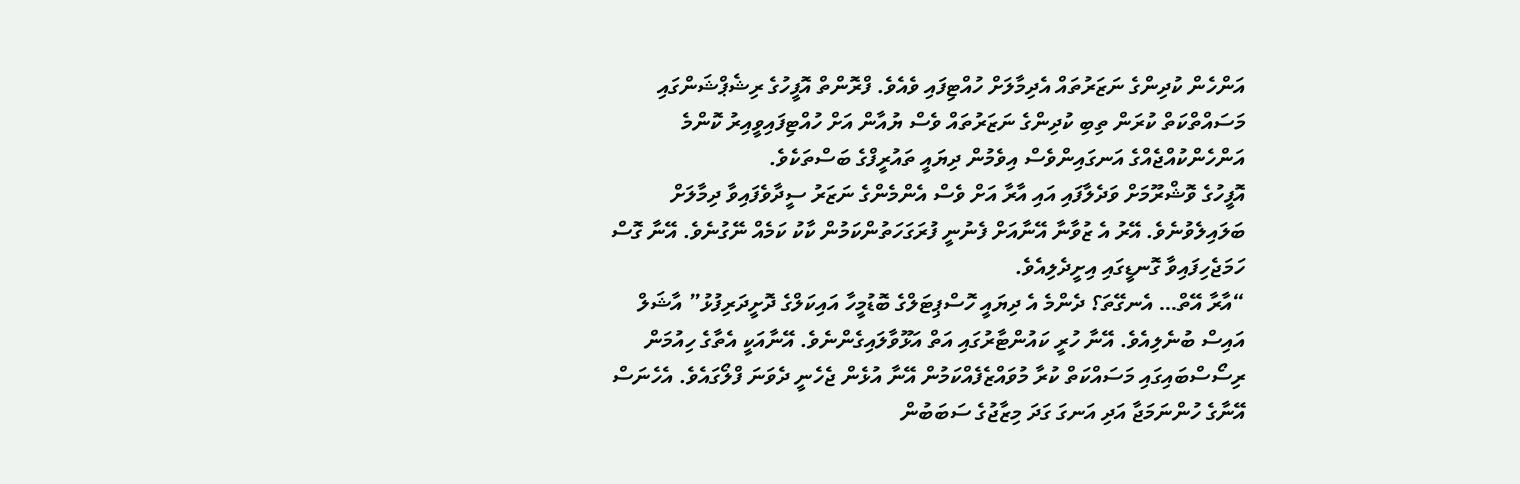އަންހެން ކުދިންގެ ނަޒަރުތައް އެދިމާލަށް ހުއްޓިފައި ވެއެވެ. ފްރޮންތް އޮފީހުގެ ރިޝެޕްޝަންގައި މަސައްތްކަތް ކުރަން ތިބި ކުދިންގެ ނަޒަރުތައް ވެސް ޔުއާން އަށް ހުއްޓިފައިވީއިރު ކޮންމެ އަންހެންކުއްޖެއްގެ އަނގައިންވެސް އިވެމުން ދިޔައީ ތައުރީފްގެ ބަސްތަކެވެ.
އޮފީހުގެ ވޮޝްރޫމަށް ވަދެލާފައި އައި އާރާ އަށް ވެސް އެންމެންގެ ނަޒަރު ސީދާވެފައިވާ ދިމާލަށް ބަލައިލެވުނެވެ. އޭރު އެ ޒުވާނާ އޭނާއަށް ފެނުނީ ފުރަގަހަތުންކަމުން ކާކު ކަމެއް ނޭގުނެވެ. އޭނާ ގޮސް ހަމަޖެހިފައިވާ ގޮނޑީގައި އިށީދެލިއެވެ.
“އާރާ އޭތް… އެނގޭތަ؟ ދެންމެ އެ ދިޔައީ ހޮސްޕިޓަލްގެ ބޮޑުމީހާ އައިކަލްގެ ދޮށީދަރިފުޅު” އާޝަލް އައިސް ބުނެލިއެވެ. އޭނާ ހުރީ ކައުންޓާރުގައި އަތް އަޅޫވާލައިގެންނެވެ. އޭނާއަކީ އެތާގެ ހިއުމަން ރިސޯސްބައިގައި މަސައްކަތް ކުރާ މުވައްޒެފެއްކަމުން އޭނާ އުޅެން ޖެހެނީ ދެވަނަ ފްލޯގައެވެ. އެހެނަސް އޭނާގެ ހުންނަމަޖާ އަދި އަނގަ ގަދަ މިޒާޖުގެ ސަބަބުން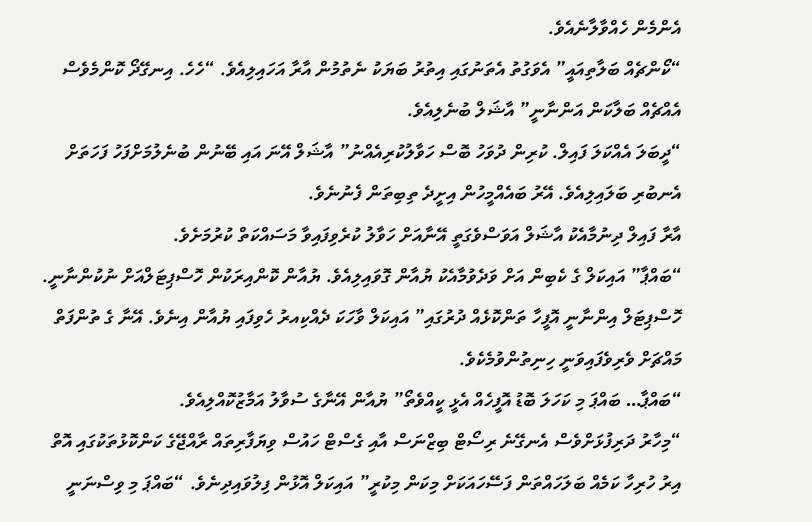އެންމެން ހެއްވާލާނެއެވެ.
“ކޯންޗެއް ބަލާތިއައީ” އެވަގުތު އެތަނުގައި އިތުރު ބަޔަކު ނެތުމުން އާރާ އަހައިލިއެވެ. “ހެހެ. އިނގޭދޯ ކޮންމެވެސް އެއްޗެއް ބަލާކަން އަންނާނީ” އާޝަލް ބުނެލިއެވެ.
“ދީބަލަ އެއްކަލަ ފައިލް. ކުރިން ދުވަހު ބޮސް ހަވާލުކުރިއެއްނު” އާޝަލް އޭނަ އައި ބޭނުން ބުނެލުމަށްފަހު ފަހަތަށް އެނބުރި ބަލައިލިއެވެ. އޭރު ބައެއްމީހުން އިށީދެ ތިބިތަން ފެނުނެވެ.
އާރާ ފައިލް ދިނުމާއެކު އާޝަލް އަވަސްވެގަތީ އޭނާއަށް ހަވާލު ކުރެވިފައިވާ މަސައްކަތް ކުރުމަށެވެ.
“ބައްޕާ” އައިކަލް ގެ ކެބިން އަށް ވަދެވުމާއެކު ޔުއާން ގޮވައިލިއެވެ. ޔުއާން ކޮންއިރަކުން ހޮސްޕިޓަލްއަށް ނުކުންނާނީ. ހޮސްޕިޓަލް އިންނާނީ އޮފީހާ ތަންކޮޅެއް ދުރުގައި” އައިކަލް ވާހަކަ ދެއްކިއރު ހެވިފައި ޔުއާން އިނެވެ. އޭނާ ގެ ތުންފަތް މައްޗަށް ވެރިވެފައިވަނީ ހިނިތުންވުމެކެވެ.
“ބައްޕާ… ބައްޕަ މި ކަހަލަ ބޮޑު އޮފީހެއް އެޅީ ކީއްވެތޯ” ޔުއާން އޭނާގެ ސުވާލު އަމާޒުކޮއްލިއެވެ.
“މިހާރު ދަރިފުޅަށްވެސް އެނގޭނެ ރިސޯޓް ބިޒްނަސް އާއި ގެސްޓް ހައުސް ވިޔަފާރިތައް ރާއްޖޭގެ ކަންކޮޅުތަކުގައި އޮތް އިރު ހުރިހާ ކަމެއް ބަލަހައްތަން ފަސޭހައަކަށް މިކަން މިކުރީ” އައިކަލް އޮޅުން ފިލުވައިދިނެވެ. “ބައްޕަ މި ވިސްނަނީ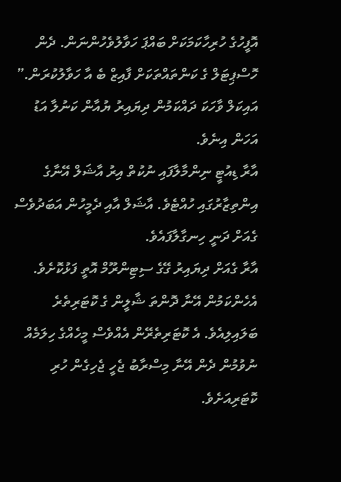އޮފީހުގެ ހުރިހާކަމަކަށް ބައްޕަ ހަވާލުވެހުންނަން. ދެން ހޮސްޕިޓަލް ގެ ކަންތައްތަކަށް ފާއިޒް ބެ އާ ހަވާލުކުރަން.” އައިކަލް ވާހަކަ ދައްކަމުން ދިޔައިރު ޔުއާން ކަނުލާ އަޑު އަހަން އިނެވެ.
އާރާ ޑިއުޓީ ނިންމާލާފައި ނުކުތް އިރު އާޝަލް އޭނާގެ އިންތިޒާރުގައި ހުއްޓެވެ. އާޝަލް އާއި ދެމީހުން އަބަދުވެސް ގެއަށް ދަނީ ހިނގާލާފައެވެ.
އާރާ ގެއަށް ދިޔައިރު ގޭގެ ސިޓިންރޫމް އޮތީ ފަޅުކޮށެވެ. އެހެންކަމުން އޭނާ ދޮންތަ ޝާލީން ގެ ކޮޓަރިތެރެ ބަލައިލިއެވެ. އެ ކޮޓަރިތެރޭން އެއްވެސް މީހެއްގެ ހިލަމެއް ނުވުމުން ދެން އޭނާ މިސްރާބު ޖެހީ ޖެހިގެން ހުރި ކޮޓަރިއަށެވެ.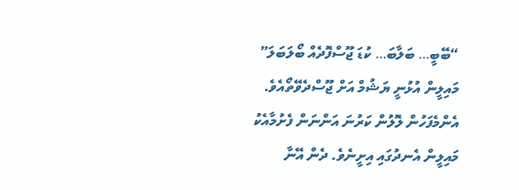“ބޭބީ… ބަލާބަ… ކުޑަ ޖޫސްފޮދެއް ބޯލަބަލަ” މައިލީން އުޅުނީ ޔަޝުމް އަށް ޖޫސްދެވޭތޯއެވެ. އެންމެފަހުން ލޮލުން ކަރުނަ އަންނަން ފެށުމާއެކު މައިލީން އެނދުގައި އިށީނެވެ. ދެން އޭނާ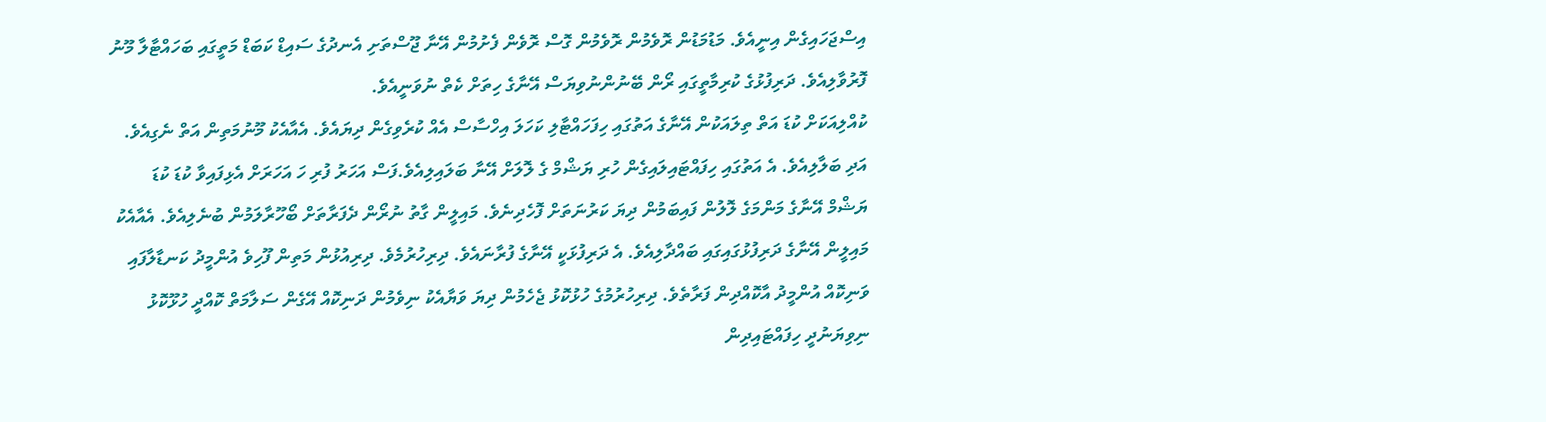އިސްޖަހައިގެން އިނީއެވެ. މަޑުމަޑުން ރޮވެމުން ރޮވެމުން ގޮސް ރޮވެން ފެށުމުން އޭނާ ޖޫސްތަށި އެނދުގެ ސައިޑް ކަބަޑް މަތީގައި ބަހައްޓާލާ މޫނު ފޮރުވާލިއެވެ. ދަރިފުޅުގެ ކުރިމާތީގައި ރޯން ބޭނުންނުވިޔަސް އޭނާގެ ހިތަށް ކެތް ނުވަނީއެވެ.
ކުއްލިއަކަށް ކުޑަ އަތް ތިލައަކުން އޭނާގެ އަތުގައި ހިފަހައްޓާލި ކަހަލަ އިހްސާސް އެއް ކުރެވިގެން ދިޔައެވެ. އެއާއެކު މޫނުމަތިން އަތް ނެގިއެވެ. އަދި ބަލާލިއެވެ. އެ އަތުގައި ހިފައްޓައިލައިގެން ހުރި ޔަޝްމް ގެ ލޮލަށް އޭނާ ބަލައިލިއެވެ.ފަސް އަހަރު ފުރި ހަ އަހަރަށް އެޅިފައިވާ ކުޑަ ކުޑަ ޔަޝްމް އޭނާގެ މަންމަގެ ލޮލުން ފައިބަމުން ދިޔަ ކަރުނަތަށް ފޮހެދިނެވެ. މައިލީން ގާތު ނުރޯން ދެފަރާތަށް ބޯހޫރާލަމުން ބުނެލިއެވެ. އެއާއެކު މައިލީން އޭނާގެ ދަރިފުޅުގައިގައި ބައްދާލިއެވެ. އެ ދަރިފުޅަކީ އޭނާގެ ފުރާނައެވެ. ދިރިހުރުމެވެ. ދިރިއުޅުން މަތިން ފޫހިވެ އުންމީދު ކަނޑާލާފައި ވަނިކޮއް އުންމީދު އާކޮއްދިން ފަރާތެވެ. ދިރިހުރުމުގެ ހުޅުކޮޅު ޖެހެމުން ދިޔަ ވަޔާއެކު ނިވެމުން ދަނިކޮއް އޭގެން ސަލާމަތް ކޮއްދީ ހުޅޫކޮޅު ނިވިޔަނުދީ ހިފައްޓައިދިން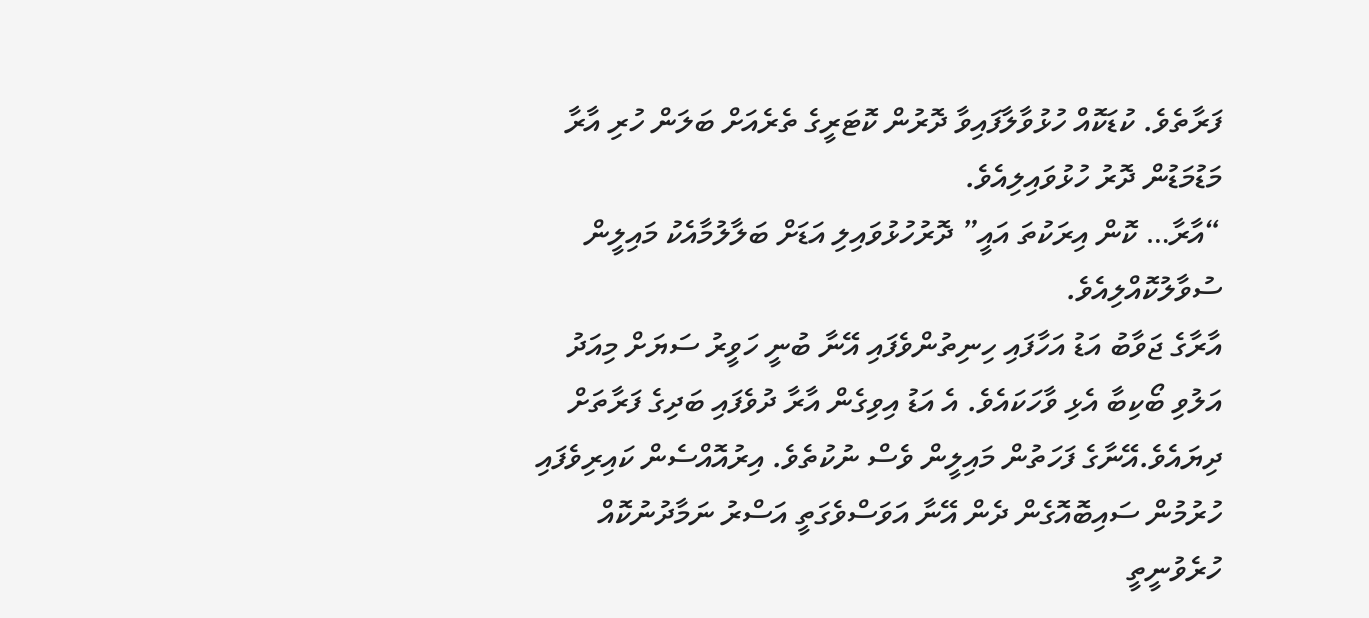ފަރާތެވެ. ކުޑަކޮއް ހުޅުވާލާފައިވާ ދޮރުން ކޮޓަރީގެ ތެރެއަށް ބަލަން ހުރި އާރާ މަޑުމަޑުން ދޮރު ހުޅުވައިލިއެވެ.
“އާރާ… ކޮން އިރަކުތަ އައީ” ދޮރުހުޅުވައިލި އަޑަށް ބަލާލުމާއެކު މައިލީން ސުވާލުކޮއްލިއެވެ.
އާރާގެ ޖަވާބު އަޑު އަހާފައި ހިނިތުންވެފައި އޭނާ ބުނީ ހަވީރު ސަޔަށް މިއަދު އަލުވި ބޯކިބާ އެޅި ވާހަކައެވެ. އެ އަޑު އިވިގެން އާރާ ދުވެފައި ބަދިގެ ފަރާތަށް ދިޔައެވެ.އޭނާގެ ފަހަތުން މައިލީން ވެސް ނުކުތެވެ. އިރުއޮއްސެން ކައިރިވެފައި ހުރުމުން ސައިބޮއޮގެން ދެން އޭނާ އަވަސްވެގަތީ އަސްރު ނަމާދުނުކޮއް ހުރެވުނީތީ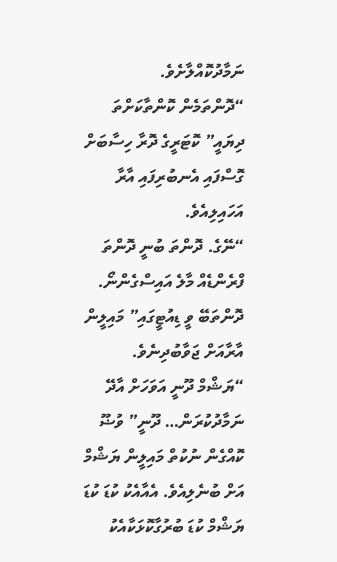ނަމާދުކޮއްލާށެވެ.
“ދޮންތަމެން ކޮންތާކަށްތަ ދިޔައީ” ކޮޓަރީގެ ދޮރާ ހިސާބަށް ގޮސްފައި އެނބުރިފައި އާރާ އަހައިލިއެވެ.
“ނޭގެ. ދޮންތަ ބުނީ ދޮންތަ ފްރެންޑެއް މާލެ އައިސްގެންނޯ. ދޮންތަބޭ ވީ ޑިއުޓީގައި” މައިލީން އާރާއަށް ޖަވާބުދިނެވެ.
“ޔަޝްމް ދޫނީ އަވަހަށް އާދޭ ނަމާދުކުރަން… ދޫނީ” ވުޟޫ ކޮއްގެން ނުކުތް މައިލީން ޔަޝްމް އަށް ބުނެލިއެވެ. އެއާއެކު ކުޑަ ކުޑަ ޔަޝްމް ކުޑަ ބުރުގާކޮޅަކާއެކު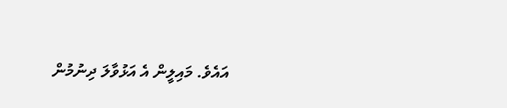އައެވެ. މައިލީން އެ އަޅުވާލަ ދިނުމުން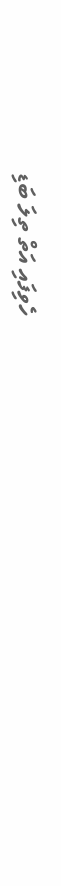ހެވިފައި އަތް ތިލަ ބަޑި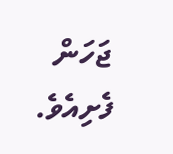ޖަހަން ފެށިއެވެ.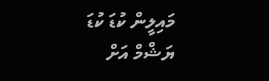މައިލީން ކުޑަ ކުޑަ ޔަޝްމް އަށް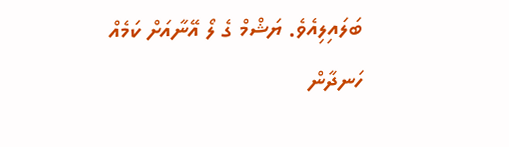ބަލައިލިއެވެ. ޔަޝްމް ގެ ލޯ އޭނާއަށް ކަމެއް ހަނދާން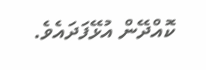ކޮއްދޭން އުޅޭފަދައެވެ.